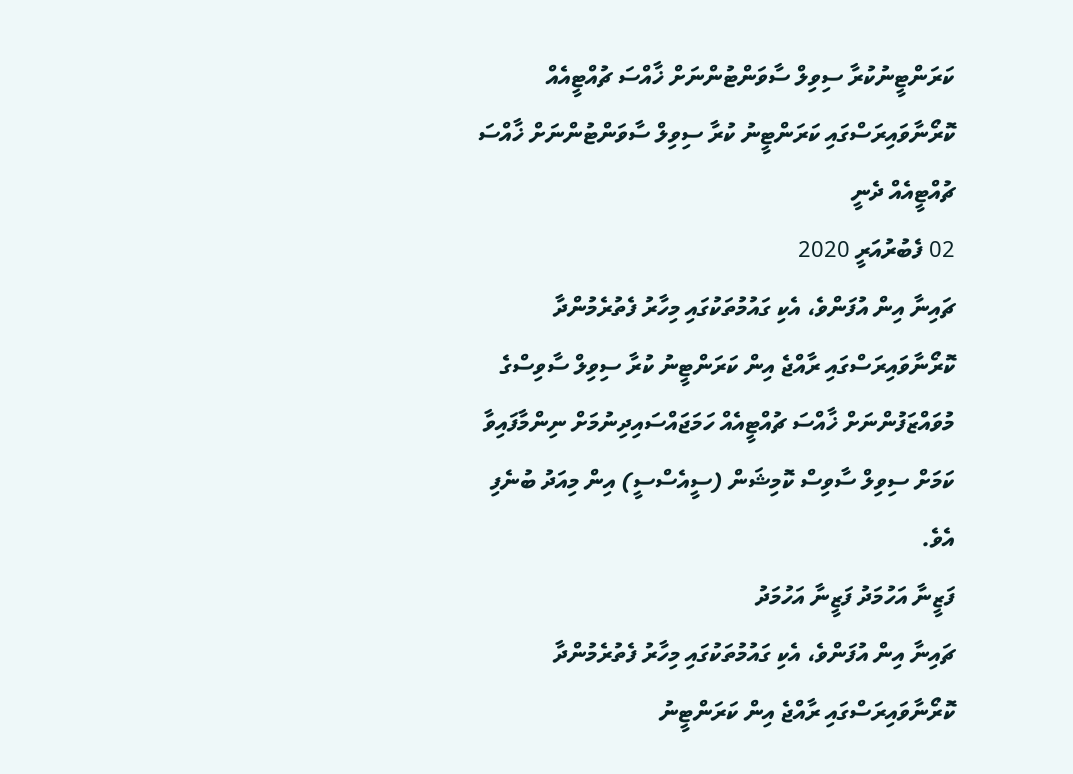ކަރަންޓީނުކުރާ ސިވިލް ސާވަންޓުންނަށް ޚާއްސަ ޗުއްޓީއެއް
ކޮރޯނާވައިރަސްގައި ކަރަންޓީނު ކުރާ ސިވިލް ސާވަންޓުންނަށް ޚާއްސަ ޗުއްޓީއެއް ދެނީ
02 ފެބުރުއަރީ 2020
ޗައިނާ އިން އުފަންވެ، އެކި ގައުމުތަކުގައި މިހާރު ފެތުރެމުންދާ ކޮރޯނާވައިރަސްގައި ރާއްޖެ އިން ކަރަންޓީނު ކުރާ ސިވިލް ސާވިސްގެ މުވައްޒަފުންނަށް ޚާއްސަ ޗުއްޓީއެއް ހަމަޖައްސައިދިނުމަށް ނިންމާފައިވާ ކަމަށް ސިވިލް ސާވިސް ކޮމިޝަން (ސީއެސްސީ) އިން މިއަދު ބުނެފި އެވެ.
ފަޒީނާ އަހުމަދު ފަޒީނާ އަހުމަދު
ޗައިނާ އިން އުފަންވެ، އެކި ގައުމުތަކުގައި މިހާރު ފެތުރެމުންދާ ކޮރޯނާވައިރަސްގައި ރާއްޖެ އިން ކަރަންޓީނު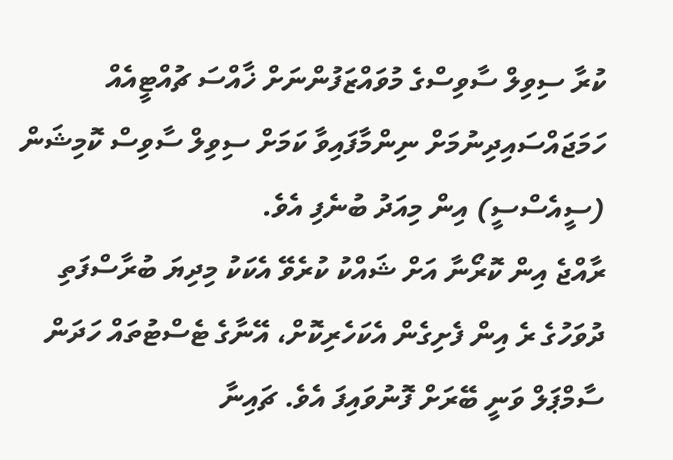ކުރާ ސިވިލް ސާވިސްގެ މުވައްޒަފުންނަށް ޚާއްސަ ޗުއްޓީއެއް ހަމަޖައްސައިދިނުމަށް ނިންމާފައިވާ ކަމަށް ސިވިލް ސާވިސް ކޮމިޝަން (ސީއެސްސީ) އިން މިއަދު ބުނެފި އެވެ.
ރާއްޖެ އިން ކޮރޯނާ އަށް ޝައްކު ކުރެވޭ އެކަކު މިދިޔަ ބުރާސްފަތި ދުވަހުގެ ރެ އިން ފެށިގެން އެކަހެރިކޮށް، އޭނާގެ ޓެސްޓުތައް ހަދަން ސާމްޕަލް ވަނީ ބޭރަށް ފޮނުވައިފަ އެވެ. ޗައިނާ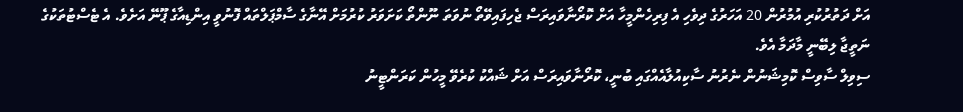އަށް ދަތުރުކުރި އުމުރުން 20 އަހަރުގެ ދިވެހި އެ ފިރިހެންމީހާ އަށް ކޮރޯނާވައިރަސް ޖެހިފައިވޭތޯ ނުވަތަ ނޫންތޯ ކަށަވަރު ކުރުމަށް އޭނާގެ ސާމްޕަލްތައް ފޮނުވީ އިންޑިއާގެ ޕޫނޭ އަށެވެ. އެ ޓެސްޓުތަކުގެ ނަތީޖާ ލިބޭނީ މާދަމާ އެވެ.
ސިވިލް ސާވިސް ކޮމިޝަނުން ނެރުނު ސާކިއުލާއެއްގައި ބުނީ، ކޮރޯނާވައިރަސް އަށް ޝައްކު ކުރެވޭ މީހުން ކަރަންޓީނު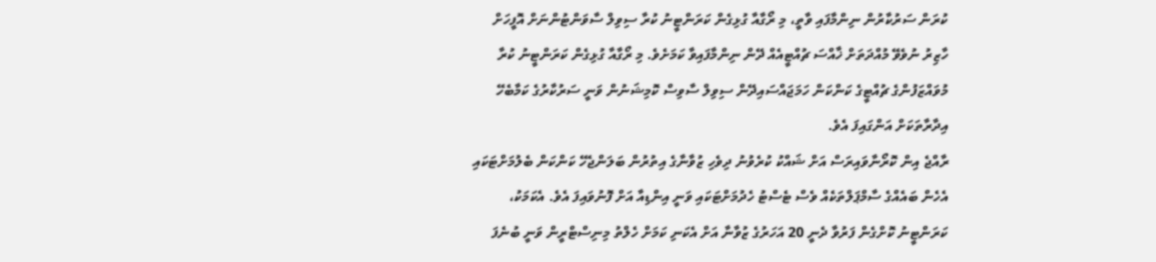ކުރަން ސަރުކާރުން ނިންމާފައި ވާތީ، މި ރޯގާއާ ގުޅިގެން ކަރަންޓީނު ކުރާ ސިވިލް ސާވަންޓުންނަށް އޮފީހަށް ހާޒިރު ނުވެވޭ މުއްދަތަށް ޚާއްސަ ޗުއްޓީއެއް ދޭން ނިންމާފައިވާ ކަމަށެވެ. މި ރޯގާއާ ގުޅިގެން ކަރަންޓީނު ކުރާ މުވައްޒަފުންގެ ޗުއްޓީގެ ކަންކަން ހަމަޖައްސައިދޭން ސިވިލް ސާވިސް ކޮމިޝަނުން ވަނީ ސަރުކާރުގެ ކަމާބެހޭ އިދާރާތަކަށް އަންގައިފަ އެވެ.
ރާއްޖެ އިން ކޮރޯނާވައިރަސް އަށް ޝައްކު ކުރެވުނު ދިވެހި ޒުވާނާގެ އިތުރުން ބަލަންޖެހޭ ކަންކަން ބެލުމަށްޓަކައި އެހެން ބައެއްގެ ސާމްޕަލްތަކެއް ވެސް ޓެސްޓު ހެދުމަށްޓަކައި ވަނީ އިންޑިއާ އަށް ފޮނުވައިފަ އެވެ. އެކަމަކު، ކަރަންޓީނު ކޮށްގެން ފަރުވާ ދެނީ 20 އަހަރުގެ ޒުވާނާ އަށް އެކަނި ކަމަށް ހެލްތު މިނިސްޓްރީން ވަނީ ބުނެފަ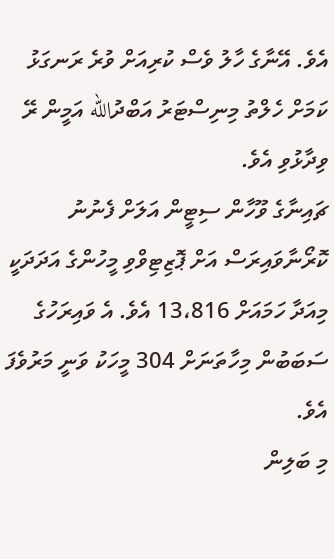އެވެ. އޭނާގެ ހާލު ވެސް ކުރިއަށް ވުރެ ރަނގަޅު ކަމަށް ހެލްތު މިނިސްޓަރު އަބްދުالله އަމީން ރޭ ވިދާޅުވި އެވެ.
ޗައިނާގެ ވޫހާން ސިޓީން އަލަށް ފެނުނު ކޮރޯނާވައިރަސް އަށް ޕޮޒިޓިވްވި މީހުންގެ އަދަދަކީ މިއަދާ ހަމައަށް 13،816 އެވެ. އެ ވައިރަހުގެ ސަބަބުން މިހާތަނަށް 304 މީހަކު ވަނީ މަރުވެފަ އެވެ.
މި ބަލިން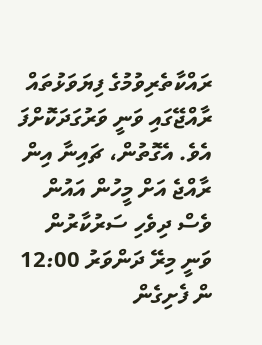ރައްކާތެރިވުމުގެ ފިޔަވަޅުތައް ރާއްޖޭގައި ވަނީ ވަރުގަދަކޮށްފަ އެވެ. އެގޮތުން، ޗައިނާ އިން ރާއްޖެ އަށް މީހުން އައުން ވެސް ދިވެހި ސަރުކާރުން ވަނީ މިރޭ ދަންވަރު 12:00 ން ފެށިގެން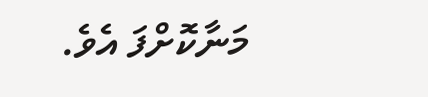މަނާކޮށްފަ އެވެ.